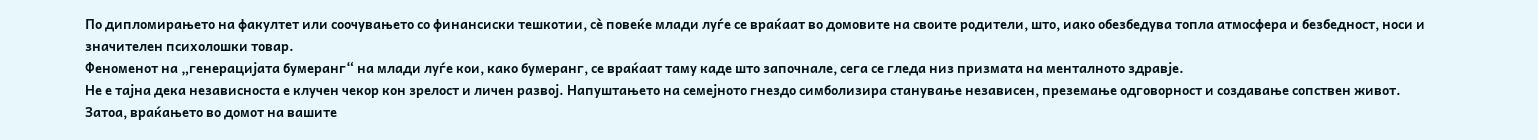По дипломирањето на факултет или соочувањето со финансиски тешкотии, сè повеќе млади луѓе се враќаат во домовите на своите родители, што, иако обезбедува топла атмосфера и безбедност, носи и значителен психолошки товар.
Феноменот на „генерацијата бумеранг“ на млади луѓе кои, како бумеранг, се враќаат таму каде што започнале, сега се гледа низ призмата на менталното здравје.
Не е тајна дека независноста е клучен чекор кон зрелост и личен развој. Напуштањето на семејното гнездо симболизира станување независен, преземање одговорност и создавање сопствен живот.
Затоа, враќањето во домот на вашите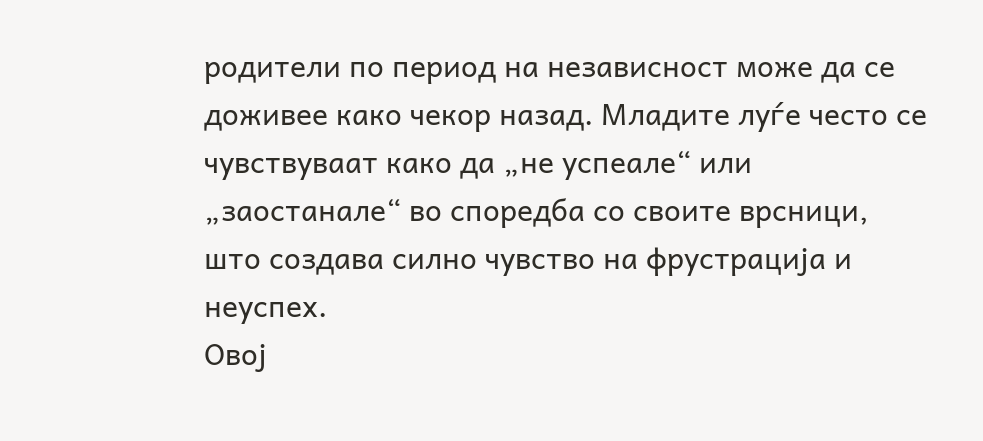родители по период на независност може да се доживее како чекор назад. Младите луѓе често се чувствуваат како да „не успеале“ или „заостанале“ во споредба со своите врсници, што создава силно чувство на фрустрација и неуспех.
Овој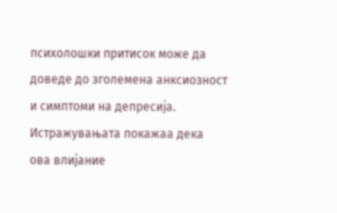психолошки притисок може да доведе до зголемена анксиозност и симптоми на депресија.
Истражувањата покажаа дека ова влијание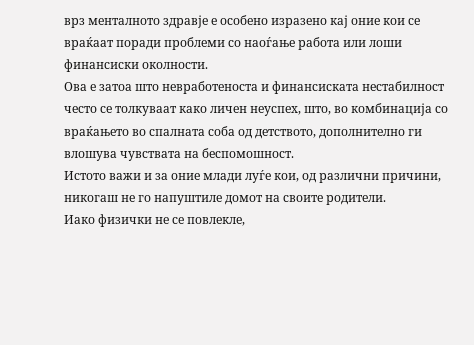врз менталното здравје е особено изразено кај оние кои се враќаат поради проблеми со наоѓање работа или лоши финансиски околности.
Ова е затоа што невработеноста и финансиската нестабилност често се толкуваат како личен неуспех, што, во комбинација со враќањето во спалната соба од детството, дополнително ги влошува чувствата на беспомошност.
Истото важи и за оние млади луѓе кои, од различни причини, никогаш не го напуштиле домот на своите родители.
Иако физички не се повлекле,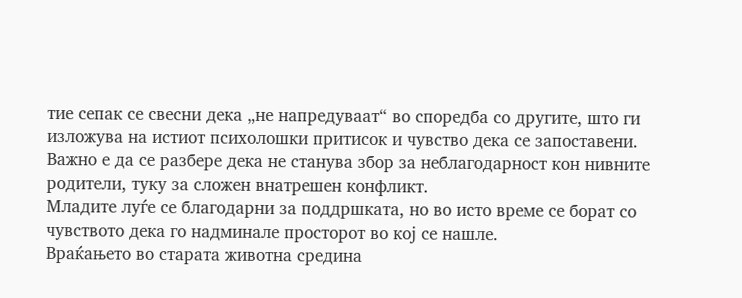тие сепак се свесни дека „не напредуваат“ во споредба со другите, што ги изложува на истиот психолошки притисок и чувство дека се запоставени.
Важно е да се разбере дека не станува збор за неблагодарност кон нивните родители, туку за сложен внатрешен конфликт.
Младите луѓе се благодарни за поддршката, но во исто време се борат со чувството дека го надминале просторот во кој се нашле.
Враќањето во старата животна средина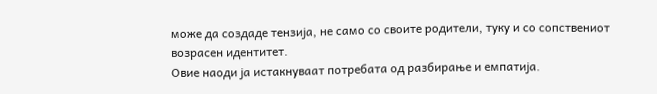може да создаде тензија, не само со своите родители, туку и со сопствениот возрасен идентитет.
Овие наоди ја истакнуваат потребата од разбирање и емпатија.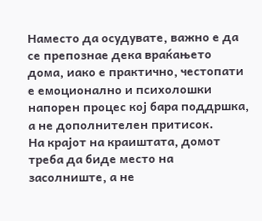Наместо да осудувате, важно е да се препознае дека враќањето дома, иако е практично, честопати е емоционално и психолошки напорен процес кој бара поддршка, а не дополнителен притисок.
На крајот на краиштата, домот треба да биде место на засолниште, а не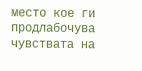место кое ги продлабочува чувствата на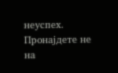неуспех.
Пронајдете не на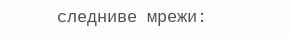следниве мрежи: